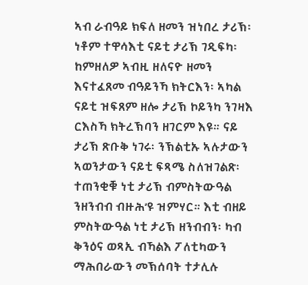ኣብ ራብዓይ ክፍለ ዘመን ዝነበረ ታሪኽ፡ ነቶም ተዋሳእቲ ናይቲ ታሪኽ ገዲፍካ፡ ከምዘለዎ ኣብዚ ዘለናዮ ዘመን እናተፈጸመ ብዓይንኻ ክትርእን፡ ኣካል ናይቲ ዝፍጸም ዘሎ ታሪኽ ኮይንካ ንገዛእ ርእስኻ ክትረኽባን ዘገርም እዩ። ናይ ታሪኽ ጽቡቅ ነገሩ፡ ንኽልቲኡ ኣሉታውን ኣወንታውን ናይቲ ፍጻሜ ስለዝገልጽ፡ ተጠንቂቑ ነቲ ታሪኽ ብምስትውዓል ንዘንብብ ብዙሕ’ዩ ዝምሃር። እቲ ብዘይ ምስትውዓል ነቲ ታሪኽ ዘንብብን፡ ካብ ቅንዕና ወጻኢ ብኻልእ ፖለቲካውን ማሕበራውን መኽሰባት ተታሊሉ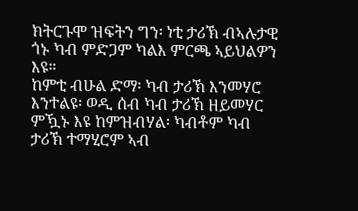ክትርጉሞ ዝፍትን ግን፡ ነቲ ታሪኽ ብኣሉታዊ ጎኑ ካብ ምድጋም ካልእ ምርጫ ኣይህልዎን እዩ።
ከምቲ ብሁል ድማ፡ ካብ ታሪኽ እንመሃሮ እንተልዩ፡ ወዲ ሰብ ካብ ታሪኽ ዘይመሃር ምዃኑ እዩ ከምዝብሃል፡ ካብቶም ካብ ታሪኽ ተማሂሮም ኣብ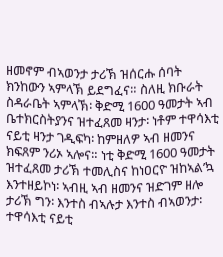ዘመኖም ብኣወንታ ታሪኽ ዝሰርሑ ሰባት ክንከውን ኣምላኽ ይደግፈና። ስለዚ ክቡራት ስዳራቤት ኣምላኽ፡ ቅድሚ 1600 ዓመታት ኣብ ቤተክርስትያንና ዝተፈጸመ ዛንታ፡ ነቶም ተዋሳእቲ ናይቲ ዛንታ ገዲፍካ፡ ከምዘለዎ ኣብ ዘመንና ክፍጸም ንሪኦ ኣሎና። ነቲ ቅድሚ 1600 ዓመታት ዝተፈጸመ ታሪኽ ተመሊስና ከነዐርዮ ዝከኣል’ኳ እንተዘይኮነ፡ ኣብዚ ኣብ ዘመንና ዝድገም ዘሎ ታሪኽ ግን፡ እንተስ ብኣሉታ እንተስ ብኣወንታ፡ ተዋሳእቲ ናይቲ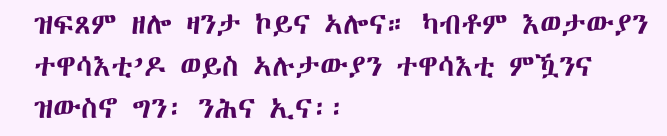ዝፍጸም ዘሎ ዛንታ ኮይና ኣሎና። ካብቶም እወታውያን ተዋሳእቲ’ዶ ወይስ ኣሉታውያን ተዋሳእቲ ምዃንና ዝውስኖ ግን፡ ንሕና ኢና፡፡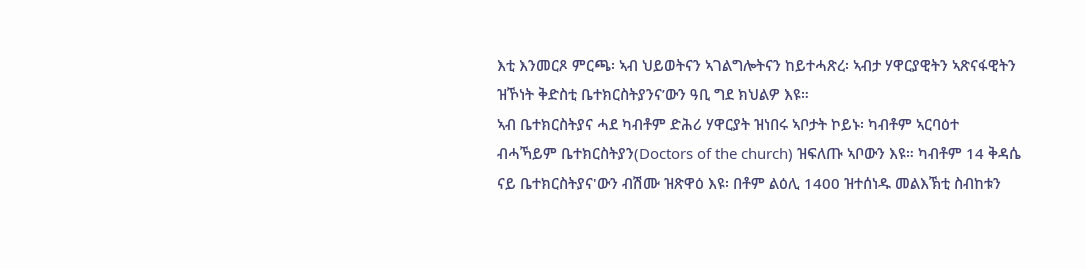እቲ እንመርጾ ምርጫ፡ ኣብ ህይወትናን ኣገልግሎትናን ከይተሓጽረ፡ ኣብታ ሃዋርያዊትን ኣጽናፋዊትን ዝኾነት ቅድስቲ ቤተክርስትያንና’ውን ዓቢ ግደ ክህልዎ እዩ።
ኣብ ቤተክርስትያና ሓደ ካብቶም ድሕሪ ሃዋርያት ዝነበሩ ኣቦታት ኮይኑ፡ ካብቶም ኣርባዕተ ብሓኻይም ቤተክርስትያን(Doctors of the church) ዝፍለጡ ኣቦውን እዩ። ካብቶም 14 ቅዳሴ ናይ ቤተክርስትያና'ውን ብሽሙ ዝጽዋዕ እዩ፡ በቶም ልዕሊ 1400 ዝተሰነዱ መልእኽቲ ስብከቱን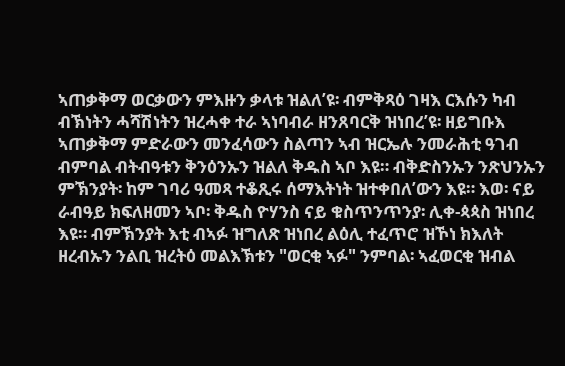ኣጠቃቅማ ወርቃውን ምእዙን ቃላቱ ዝልለ’ዩ፡ ብምቅጻዕ ገዛእ ርእሱን ካብ ብኽነትን ሓሻሽነትን ዝረሓቀ ተራ ኣነባብራ ዘንጸባርቅ ዝነበረ’ዩ፡ ዘይግቡእ ኣጠቃቅማ ምድራውን መንፈሳውን ስልጣን ኣብ ዝርኤሉ ንመራሕቲ ዓገብ ብምባል ብትብዓቱን ቅንዕንኡን ዝልለ ቅዱስ ኣቦ እዩ። ብቅድስንኡን ንጽህንኡን ምኽንያት፡ ከም ገባሪ ዓመጻ ተቆጺሩ ሰማእትነት ዝተቀበለ’ውን እዩ። እወ፡ ናይ ራብዓይ ክፍለዘመን ኣቦ፡ ቅዱስ ዮሃንስ ናይ ቁስጥንጥንያ፡ ሊቀ-ጳጳስ ዝነበረ እዩ። ብምኽንያት እቲ ብኣፉ ዝግለጽ ዝነበረ ልዕሊ ተፈጥሮ ዝኾነ ክእለት ዘረብኡን ንልቢ ዝረትዕ መልእኽቱን "ወርቂ ኣፉ" ንምባል፡ ኣፈወርቂ ዝብል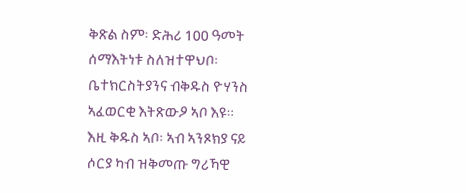ቅጽል ስም፡ ድሕሪ 100 ዓመት ሰማእትነቱ ስለዝተዋህቦ፡ ቤተክርስትያንና ብቅዱስ ዮሃንስ ኣፈወርቂ እትጽውዖ ኣቦ እዩ።
እዚ ቅዱስ ኣቦ፡ ኣብ ኣንጾክያ ናይ ሶርያ ካብ ዝቅመጡ ግሪኻዊ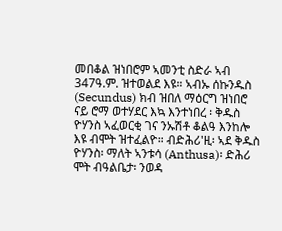መበቆል ዝነበሮም ኣመንቲ ስድራ ኣብ 347ዓ.ም. ዝተወልደ እዩ። ኣብኡ ሰኩንዱስ (Secundus) ክብ ዝበለ ማዕርግ ዝነበሮ ናይ ሮማ ወተሃደር እኳ እንተነበረ ፡ ቅዱስ ዮሃንስ ኣፈወርቂ ገና ንኡሽቶ ቆልዓ እንከሎ እዩ ብሞት ዝተፈልዮ። ብድሕሪ'ዚ፡ ኣደ ቅዱስ ዮሃንስ፡ ማለት ኣንቱሳ (Anthusa)፡ ድሕሪ ሞት ብዓልቤታ፡ ንወዳ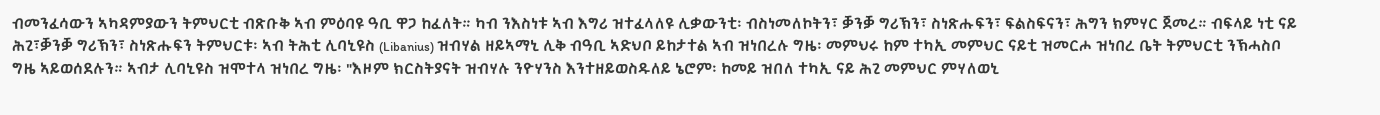ብመንፈሳውን ኣካዳምያውን ትምህርቲ ብጽቡቅ ኣብ ምዕባዩ ዓቢ ዋጋ ከፈለት። ካብ ንእስነቱ ኣብ እግሪ ዝተፈላለዩ ሊቃውንቲ፡ ብስነመለኮትን፣ ቓንቓ ግሪኽን፣ ስነጽሑፍን፣ ፍልስፍናን፣ ሕግን ክምሃር ጀመረ። ብፍላይ ነቲ ናይ ሕጊ፣ቓንቓ ግሪኽን፣ ስነጽሑፍን ትምህርቱ፡ ኣብ ትሕቲ ሊባኒዩስ (Libanius) ዝብሃል ዘይኣማኒ ሊቅ ብዓቢ ኣድህቦ ይከታተል ኣብ ዝነበረሉ ግዜ፡ መምህሩ ከም ተካኢ መምህር ናይቲ ዝመርሖ ዝነበረ ቤት ትምህርቲ ንኽሓስቦ ግዜ ኣይወሰደሉን። ኣብታ ሊባኒዩስ ዝሞተላ ዝነበረ ግዜ፡ "እዞም ክርስትያናት ዝብሃሉ ንዮሃንስ እንተዘይወስዱለይ ኔሮም፡ ከመይ ዝበለ ተካኢ ናይ ሕጊ መምህር ምሃለወኒ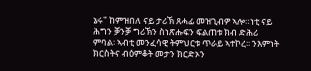ኔሩ" ከምዝበለ ናይ ታሪኽ ጸሓፊ መዝጊብዎ ኣሎ።ነቲ ናይ ሕግን ቓንቓ ግሪኽን ስነጽሑፍን ፍልጠቱ ክብ ድሕሪ ምባል፡ ኣብቲ መንፈሳዊ ትምህርቱ ጥራይ ኣተኮረ፡፡ ንእምነት ክርስትና ብዕምቆት መታን ክርድኦን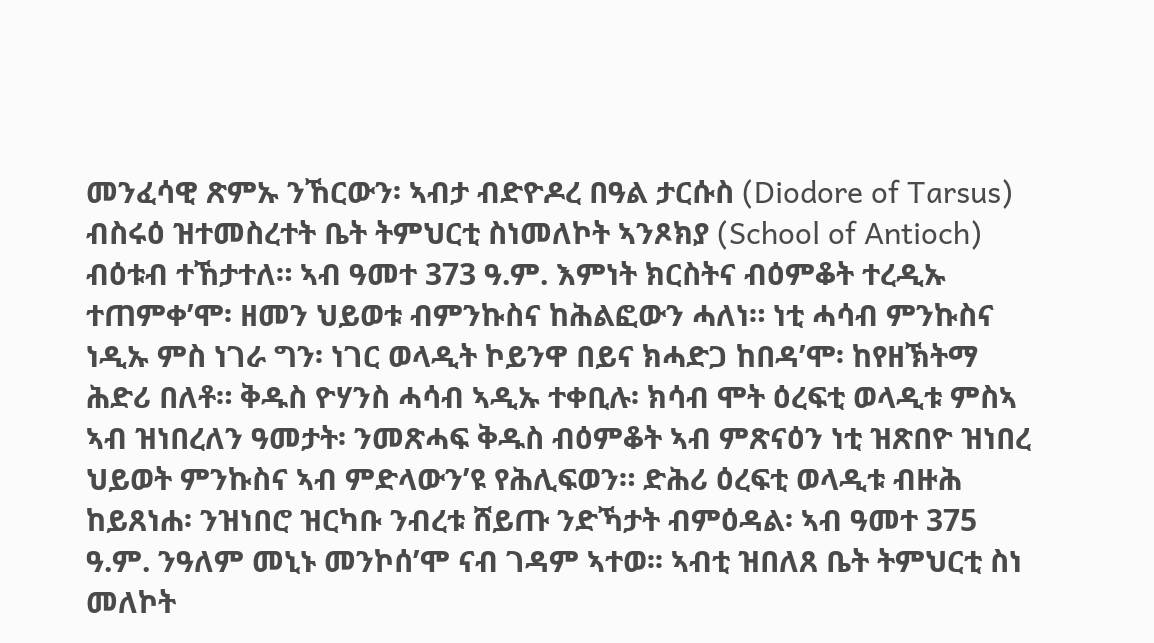መንፈሳዊ ጽምኡ ንኸርውን፡ ኣብታ ብድዮዶረ በዓል ታርሱስ (Diodore of Tarsus) ብስሩዕ ዝተመስረተት ቤት ትምህርቲ ስነመለኮት ኣንጾክያ (School of Antioch) ብዕቱብ ተኸታተለ። ኣብ ዓመተ 373 ዓ.ም. እምነት ክርስትና ብዕምቆት ተረዲኡ ተጠምቀ’ሞ፡ ዘመን ህይወቱ ብምንኩስና ከሕልፎውን ሓለነ። ነቲ ሓሳብ ምንኩስና ነዲኡ ምስ ነገራ ግን፡ ነገር ወላዲት ኮይንዋ በይና ክሓድጋ ከበዳ’ሞ፡ ከየዘኽትማ ሕድሪ በለቶ። ቅዱስ ዮሃንስ ሓሳብ ኣዲኡ ተቀቢሉ፡ ክሳብ ሞት ዕረፍቲ ወላዲቱ ምስኣ ኣብ ዝነበረለን ዓመታት፡ ንመጽሓፍ ቅዱስ ብዕምቆት ኣብ ምጽናዕን ነቲ ዝጽበዮ ዝነበረ ህይወት ምንኩስና ኣብ ምድላውን’ዩ የሕሊፍወን። ድሕሪ ዕረፍቲ ወላዲቱ ብዙሕ ከይጸነሐ፡ ንዝነበሮ ዝርካቡ ንብረቱ ሸይጡ ንድኻታት ብምዕዳል፡ ኣብ ዓመተ 375 ዓ.ም. ንዓለም መኒኑ መንኮሰ’ሞ ናብ ገዳም ኣተወ፡፡ ኣብቲ ዝበለጸ ቤት ትምህርቲ ስነ መለኮት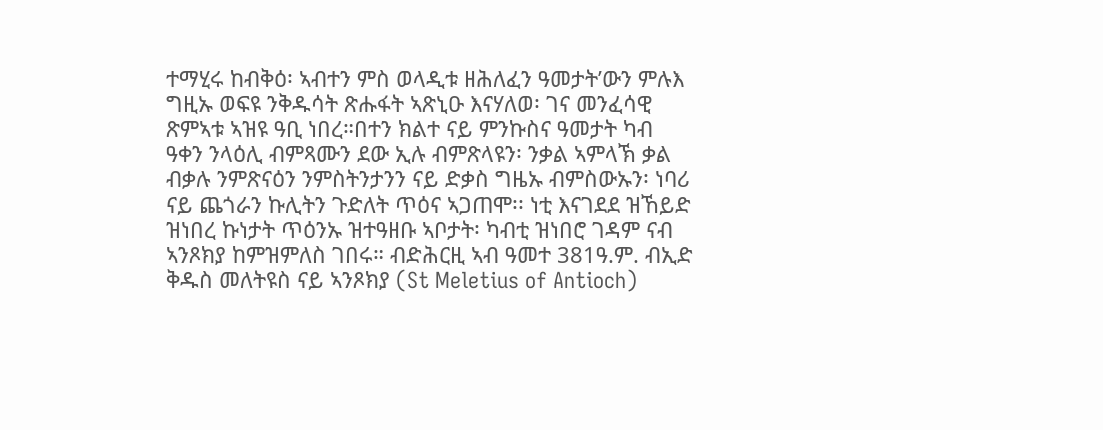ተማሂሩ ከብቅዕ፡ ኣብተን ምስ ወላዲቱ ዘሕለፈን ዓመታት’ውን ምሉእ ግዚኡ ወፍዩ ንቅዱሳት ጽሑፋት ኣጽኒዑ እናሃለወ፡ ገና መንፈሳዊ ጽምኣቱ ኣዝዩ ዓቢ ነበረ።በተን ክልተ ናይ ምንኩስና ዓመታት ካብ ዓቀን ንላዕሊ ብምጻሙን ደው ኢሉ ብምጽላዩን፡ ንቃል ኣምላኽ ቃል ብቃሉ ንምጽናዕን ንምስትንታንን ናይ ድቃስ ግዜኡ ብምስውኡን፡ ነባሪ ናይ ጨጎራን ኩሊትን ጉድለት ጥዕና ኣጋጠሞ፡፡ ነቲ እናገደደ ዝኸይድ ዝነበረ ኩነታት ጥዕንኡ ዝተዓዘቡ ኣቦታት፡ ካብቲ ዝነበሮ ገዳም ናብ ኣንጾክያ ከምዝምለስ ገበሩ። ብድሕርዚ ኣብ ዓመተ 381ዓ.ም. ብኢድ ቅዱስ መለትዩስ ናይ ኣንጾክያ (St Meletius of Antioch)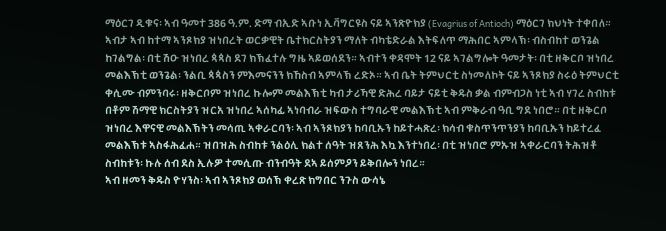ማዕርገ ዲቁና፡ ኣብ ዓመተ 386 ዓ.ም. ድማ ብኢድ ኣቡነ ኢቫግርዩስ ናይ ኣንጽዮክያ (Evagrius of Antioch) ማዕርገ ክህነት ተቀበለ።
ኣብታ ኣብ ከተማ ኣንጾክያ ዝነበረት ወርቃዊት ቤተክርስትያን ማለት ብካቴድራል እትፍለጥ ማሕበር ኣምላኽ፡ ብስብከተ ወንጌል ከገልግል፡ በቲ ሽዑ ዝነበረ ጳጳስ ደገ ክኽፈተሉ ግዜ ኣይወሰደን። ኣብተን ቀዳሞት 12 ናይ ኣገልግሎት ዓመታት፡ በቲ ዘቅርቦ ዝነበረ መልእኽቲ ወንጌል፡ ንልቢ ጳጳስን ምእመናንን ክኸስብ ኣምላኽ ረድኦ። ኣብ ቤት ትምህርቲ ስነመለኮት ናይ ኣንጾክያ ስሩዕ ትምህርቲ ቀሲሙ ብምንባሩ፡ ዘቅርቦም ዝነበረ ኩሎም መልእኽቲ ካብ ታሪኻዊ ድሕረ ባይታ ናይቲ ቅዱስ ቃል ብምብጋስ ነቲ ኣብ ሃገረ ስብከቱ በቶም ሽማዊ ክርስትያን ዝርአ ዝነበረ ኣሰካፊ ኣነባብራ ዝፍውስ ተግባራዊ መልእኽቲ ኣብ ምቅራብ ዓቢ ግደ ነበሮ። በቲ ዘቅርቦ ዝነበረ እዋናዊ መልእኽትን መሳጢ ኣቀራርባን፡ ኣብ ኣንጾክያን ከባቢኡን ከይተሓጽረ፡ ክሳብ ቁስጥንጥንያን ከባቢኡን ከይተረፈ መልእኽቱ ኣስፋሕፈሐ። ዝበዝሕ ስብከቱ ንልዕሊ ክልተ ሰዓት ዝጸንሕ እኳ እንተነበረ፡ በቲ ዝነበሮ ምኡዝ ኣቀራርባን ትሕዝቶ ስብከቱን፡ ኩሉ ሰብ ደስ ኢሉዎ ተመሲጡ ብንብዓት ደኣ ይሰምዖን ይቅበሎን ነበረ።
ኣብ ዘመን ቅዱስ ዮሃንስ፡ ኣብ ኣንጾክያ ወሰኽ ቀረጽ ክግበር ንጉስ ውሳኔ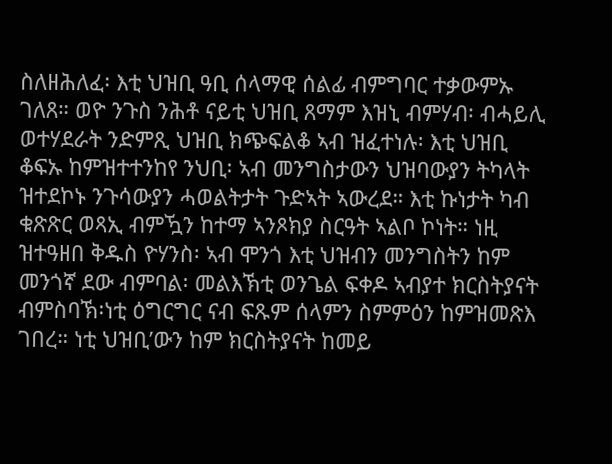ስለዘሕለፈ፡ እቲ ህዝቢ ዓቢ ሰላማዊ ሰልፊ ብምግባር ተቃውምኡ ገለጸ። ወዮ ንጉስ ንሕቶ ናይቲ ህዝቢ ጸማም እዝኒ ብምሃብ፡ ብሓይሊ ወተሃደራት ንድምጺ ህዝቢ ክጭፍልቆ ኣብ ዝፈተነሉ፡ እቲ ህዝቢ ቆፍኡ ከምዝተተንከየ ንህቢ፡ ኣብ መንግስታውን ህዝባውያን ትካላት ዝተደኮኑ ንጉሳውያን ሓወልትታት ጉድኣት ኣውረደ። እቲ ኩነታት ካብ ቁጽጽር ወጻኢ ብምዃን ከተማ ኣንጾክያ ስርዓት ኣልቦ ኮነት። ነዚ ዝተዓዘበ ቅዱስ ዮሃንስ፡ ኣብ ሞንጎ እቲ ህዝብን መንግስትን ከም መንጎኛ ደው ብምባል፡ መልእኽቲ ወንጌል ፍቀዶ ኣብያተ ክርስትያናት ብምስባኽ፡ነቲ ዕግርግር ናብ ፍጹም ሰላምን ስምምዕን ከምዝመጽእ ገበረ። ነቲ ህዝቢ’ውን ከም ክርስትያናት ከመይ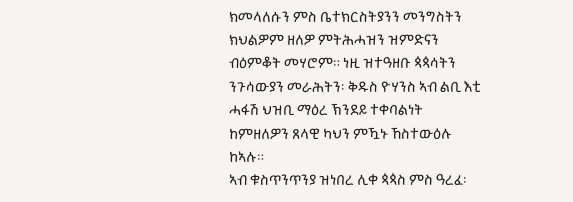ክመላለሱን ምስ ቤተክርስትያንን መንግስትን ክህልዎም ዘለዎ ምትሕሓዝን ዝምድናን ብዕምቆት መሃሮም። ነዚ ዝተዓዘቡ ጳጳሳትን ንጉሳውያን መራሕትን፡ ቅዱስ ዮሃንስ ኣብ ልቢ እቲ ሓፋሽ ህዝቢ ማዕረ ኽንደይ ተቀባልነት ከምዘለዎን ጸላዊ ካህን ምዃኑ ኸስተውዕሉ ከኣሉ።
ኣብ ቁስጥንጥንያ ዝነበረ ሊቀ ጳጳስ ምስ ዓረፈ፡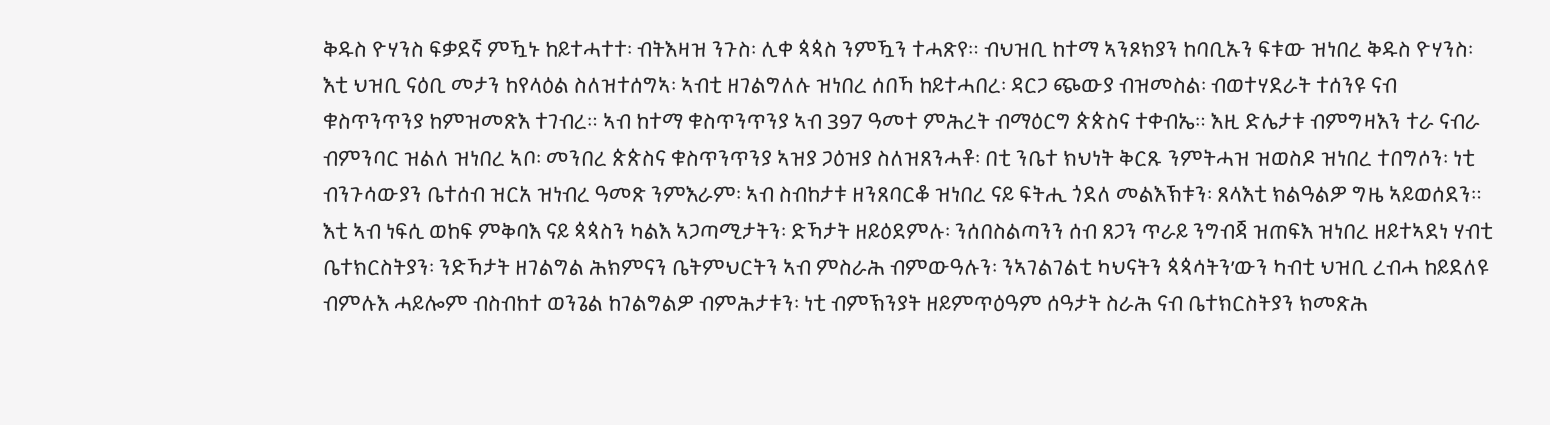ቅዱስ ዮሃንስ ፍቃደኛ ምዃኑ ከይተሓተተ፡ ብትእዛዝ ንጉስ፡ ሊቀ ጳጳስ ንምዃን ተሓጽየ። ብህዝቢ ከተማ ኣንጾክያን ከባቢኡን ፍቱው ዝነበረ ቅዱስ ዮሃንስ፡ እቲ ህዝቢ ናዕቢ መታን ከየላዕል ስለዝተሰግኣ፡ ኣብቲ ዘገልግለሉ ዝነበረ ሰበኻ ከይተሓበረ፡ ዳርጋ ጭውያ ብዝመስል፡ ብወተሃደራት ተሰንዩ ናብ ቁስጥንጥንያ ከምዝመጽእ ተገብረ። ኣብ ከተማ ቁስጥንጥንያ ኣብ 397 ዓመተ ምሕረት ብማዕርግ ጵጵስና ተቀብኤ። እዚ ድሌታቱ ብምግዛእን ተራ ናብራ ብምንባር ዝልለ ዝነበረ ኣቦ፡ መንበረ ጵጵስና ቁስጥንጥንያ ኣዝያ ጋዕዝያ ስለዝጸንሓቶ፡ በቲ ንቤተ ክህነት ቅርጹ ንምትሓዝ ዝወስዶ ዝነበረ ተበግሶን፡ ነቲ ብንጉሳውያን ቤተሰብ ዝርአ ዝነብረ ዓመጽ ንምእራም፡ ኣብ ስብከታቱ ዘንጸባርቆ ዝነበረ ናይ ፍትሒ ጎደለ መልእኽቱን፡ ጸላእቲ ክልዓልዎ ግዜ ኣይወሰደን። እቲ ኣብ ነፍሲ ወከፍ ምቅባእ ናይ ጳጳስን ካልእ ኣጋጣሚታትን፡ ድኻታት ዘይዕደምሉ፡ ንሰበስልጣንን ሰብ ጸጋን ጥራይ ንግብጃ ዝጠፍእ ዝነበረ ዘይተኣደነ ሃብቲ ቤተክርስትያን፡ ንድኻታት ዘገልግል ሕክምናን ቤትምህርትን ኣብ ምስራሕ ብምውዓሉን፡ ንኣገልገልቲ ካህናትን ጳጳሳትን’ውን ካብቲ ህዝቢ ረብሓ ከይደለዩ ብምሉእ ሓይሎም ብስብከተ ወንጌል ከገልግልዎ ብምሕታቱን፡ ነቲ ብምኽንያት ዘይምጥዕዓም ሰዓታት ስራሕ ናብ ቤተክርስትያን ክመጽሕ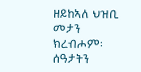ዘይከኣለ ህዝቢ መታን ክረብሖም፡ ሰዓታትን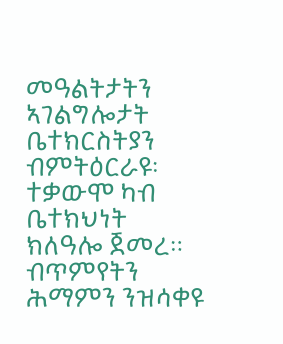መዓልትታትን ኣገልግሎታት ቤተክርስትያን ብምትዕርራዩ፡ተቃውሞ ካብ ቤተክህነት ክለዓሎ ጀመረ። ብጥምየትን ሕማምን ንዝሳቀዩ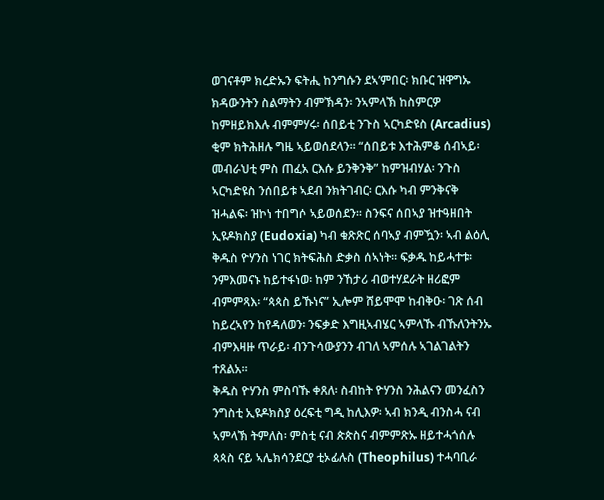ወገናቶም ክረድኡን ፍትሒ ከንግሱን ደኣ’ምበር፡ ክቡር ዝዋግኡ ክዳውንትን ስልማትን ብምኽዳን፡ ንኣምላኽ ከስምርዎ ከምዘይክእሉ ብምምሃሩ፡ ሰበይቲ ንጉስ ኣርካድዩስ (Arcadius) ቂም ክትሕዘሉ ግዜ ኣይወሰደላን። “ሰበይቱ እተሕምቆ ሰብኣይ፡ መብራህቲ ምስ ጠፈአ ርእሱ ይንቅንቅ” ከምዝብሃል፡ ንጉስ ኣርካድዩስ ንሰበይቱ ኣደብ ንክትገብር፡ ርእሱ ካብ ምንቅናቅ ዝሓልፍ፡ ዝኮነ ተበግሶ ኣይወሰደን። ስንፍና ሰበኣያ ዝተዓዘበት ኢዩዶክስያ (Eudoxia) ካብ ቁጽጽር ሰባኣያ ብምዃን፡ ኣብ ልዕሊ ቅዱስ ዮሃንስ ነገር ክትፍሕስ ድቃስ ሰኣነት። ፍቃዱ ከይሓተቱ፡ ንምእመናኑ ከይተፋነወ፡ ከም ንኸታሪ ብወተሃደራት ዘሪፎም ብምምጻእ፡ “ጳጳስ ይኹነና” ኢሎም ሸይሞሞ ከብቅዑ፡ ገጽ ሰብ ከይረኣየን ከየዳለወን፡ ንፍቃድ እግዚኣብሄር ኣምላኹ ብኹለንትንኡ ብምእዛዙ ጥራይ፡ ብንጉሳውያንን ብገለ ኣምሰሉ ኣገልገልትን ተጸልአ።
ቅዱስ ዮሃንስ ምስባኹ ቀጸለ፡ ስብከት ዮሃንስ ንሕልናን መንፈስን ንግስቲ ኢዩዶክስያ ዕረፍቲ ግዲ ከሊእዎ፡ ኣብ ክንዲ ብንስሓ ናብ ኣምላኽ ትምለስ፡ ምስቲ ናብ ጵጵስና ብምምጽኡ ዘይተሓጎሰሉ ጳጳስ ናይ ኣሌክሳንደርያ ቲኦፊሉስ (Theophilus) ተሓባቢራ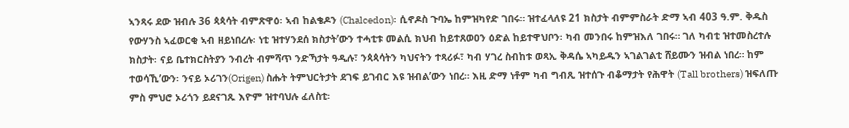ኣንጻሩ ደው ዝብሉ 36 ጳጳሳት ብምጽዋዕ፡ ኣብ ከልቄዶን (Chalcedon)፡ ሲኖዶስ ጉባኤ ከምዝካየድ ገበሩ። ዝተፈላለዩ 21 ክስታት ብምምስራት ድማ ኣብ 403 ዓ.ም. ቅዱስ የውሃንስ ኣፈወርቂ ኣብ ዘይነበረሉ፡ ነቲ ዝተሃንደሰ ክስታት’ውን ተሓቲቱ መልሲ ክህብ ከይተጸወዐን ዕድል ከይተዋህቦን፡ ካብ መንበሩ ከምዝእለ ገበሩ። ገለ ካብቲ ዝተመስረተሉ ክስታት፡ ናይ ቤተክርስትያን ንብረት ብምሻጥ ንድኻታት ዓዲሉ፣ ንጳጳሳትን ካህናትን ተጻሪፉ፣ ካብ ሃገረ ስብከቱ ወጻኢ ቅዳሴ ኣካይዱን ኣገልገልቲ ሸይሙን ዝብል ነበረ። ከም ተወሳኺ’ውን፡ ንናይ ኦሪገን(Origen) ስሑት ትምህርትታት ደገፍ ይገብር እዩ ዝብል’ውን ነበረ። እዚ ድማ ነቶም ካብ ግብጺ ዝተሰጉ ብቆማታት የሕዋት (Tall brothers) ዝፍለጡ ምስ ምህሮ ኦሪጎን ይደናገጹ እዮም ዝተባህሉ ፈለስቲ፡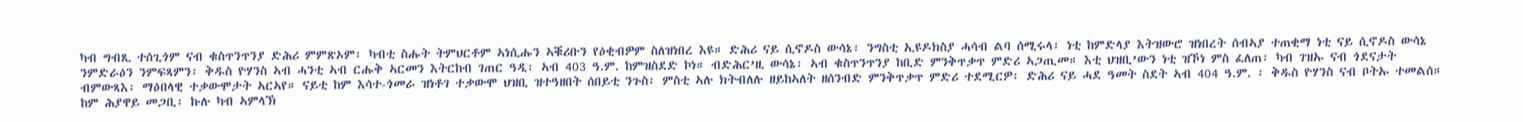ካብ ግብጺ ተሰጊጎም ናብ ቁስጥንጥንያ ድሕሪ ምምጽኦም፡ ካብቲ ስሑት ትምህርቶም ኣነሲሑን ኣቑሪቡን የዕቂብዎም ስለዝነበረ እዩ። ድሕሪ ናይ ሲኖዶስ ውሳኔ፡ ንግስቲ ኢዩዶክስያ ሓሳብ ልባ ሰሚሩላ፡ ነቲ ከምድላያ እትዝውሮ ዝነበረት ሰብኣያ ተጠቂማ ነቲ ናይ ሲኖዶስ ውሳኔ ንምድራዕን ንምፍጻምን፡ ቅዱስ ዮሃንስ ኣብ ሓንቲ ኣብ ርሑቅ ኣርመን እትርከብ ገጠር ዓዲ፡ ኣብ 403 ዓ.ም. ከምዝስደድ ኮነ። ብድሕር’ዚ ውሳኔ፡ ኣብ ቁስጥንጥንያ ከቢድ ምንቅጥቃጥ ምድሪ ኣጋጢመ። እቲ ህዝቢ’ውን ነቲ ዝኾነ ምስ ፈለጠ፡ ካብ ገዝኡ ናብ ጎደናታት ብምውጻእ፡ ማዕበላዊ ተቃውሞታት ኣርኣየ። ናይቲ ከም እሳተ-ጎመራ ዝነቶገ ተቃውሞ ህዝቢ ዝተዓዘበት ሰበይቲ ንጉስ፡ ምስቲ ኣሉ ክትብለሉ ዘይከኣለት ዘሰንብድ ምንቅጥቃጥ ምድሪ ተደሚርዎ፡ ድሕሪ ናይ ሓደ ዓመት ስደት ኣብ 404 ዓ.ም. ፡ ቅዱስ ዮሃንስ ናብ ቦትኡ ተመልሰ። ከም ሕያዋይ መጋቢ፡ ኩሉ ካብ ኣምላኽ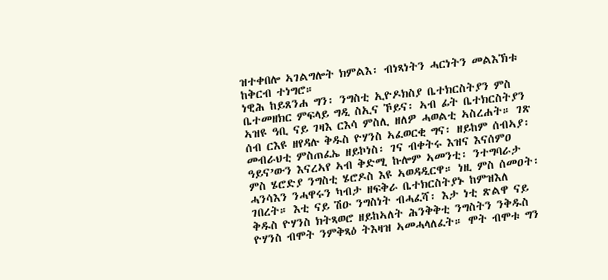ዝተቀበሎ ኣገልግሎት ክምልእ፡ ብነጻነትን ሓርነትን መልእኽቱ ከቅርብ ተነግሮ።
ነዊሕ ከይጸንሐ ግን፡ ንግስቲ ኢዮዶክስያ ቤተክርስትያን ምስ ቤተመዘክር ምፍላይ ግዲ ስኢና ኾይና፡ ኣብ ፊት ቤተክርስትያን ኣዝዩ ዓቢ ናይ ገዛእ ርእሳ ምስሊ ዘለዎ ሓወልቲ ኣስረሐት። ገጽ ሰብ ርእዩ ዘየዳሉ ቅዱስ ዮሃንስ ኣፈወርቂ ግና፡ ዘይከም ሰብኣያ፡ መብራህቲ ምስጠፈኤ ዘይኮነስ፡ ገና ብቀትሩ እዝና እናሰምዐ ዓይና’ውን እናረኣየ ኣብ ቅድሚ ኩሎም ኣመንቲ፡ ንተግባራታ ምስ ሄሮድያ ንግስቲ ሄሮዶስ እዩ ኣወዳዲርዋ። ነዚ ምስ ሰመዐት፡ ሓንሳእን ንሓዋሩን ካብታ ዘፍቅራ ቤተክርስትያኑ ከምዝእለ ገበረት። እቲ ናይ ሽዑ ንግስነት ብሓፈሻ፡ እታ ነቲ ጽልዋ ናይ ቅዱስ ዮሃንስ ክትጻወሮ ዘይከኣለት ሕንቅቅቲ ንግስትን ንቅዱስ ዮሃንስ ብሞት ንምቅጻዕ ትእዛዝ ኣመሓላለፈት። ሞት ብሞቱ ግን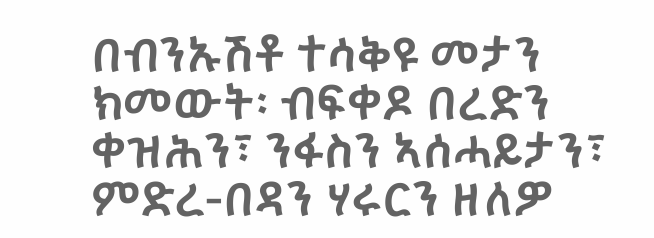በብንኡሽቶ ተሳቅዩ መታን ክመውት፡ ብፍቀዶ በረድን ቀዝሕን፣ ንፋስን ኣሰሓይታን፣ ምድረ-በዳን ሃሩርን ዘለዎ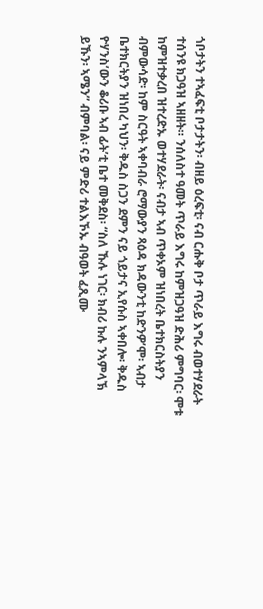ጎቦታትን ተኣፈፍቲ ቦታታትን፡ ብዘይ ዕረፍቲ፡ ናብ ርሑቅ ቦታ ጥራይ እግሩ ብወተሃደራት ተሰንዩ ክጋዓዝ ኣዘዘት። ንሰለስተ ዓመት ጥራይ እግሩ ከምዝጋዓዝ ድሕሪ ምግባር፡ ሞቱ ከምዝተቃረበ ዝተረድኡ ወተሃደራት፡ ናብታ ኣብ ጥቀኦም ዝነበረት ቤተክርስትያን ብምውሳድ፡ ከም ስርዓት ኣቀባብራ ሮማውያን ጻዕዳ ክዳውንቲ ከድንዎ’ሞ፡ ኣብታ ቤተክርትያን ዝነበረ ካህን፡ ቅዱስ ስጋን ደምን ናይ ጎይታና ኢየሱስ ኣቀበሎ፡ ቅዱስ ዮሃንስ’ውን ቆሪቡ ኣብ ፊት’ቲ ቤተ መቅደስ፡ “ስለ ኹሉ ነገር፡ ክብሪ ኩሉ ንኣምላኽ ይኹን፡ ኣሜን” ብምባል፡ ናይ ምድሪ ተልእኾኡ ብዓወት ፈጺሙ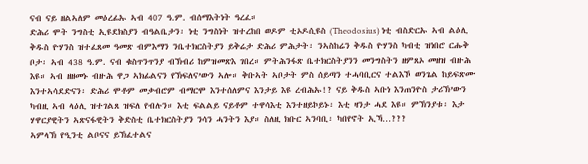ናብ ናይ ዘልኣለም መዕረፊኡ ኣብ 407 ዓ.ም. ብሰማእትነት ዓረፈ።
ድሕሪ ሞት ንግስቲ ኢዩደክስያን ብዓልቤታን፡ ነቲ ንግስነት ዝተረከበ ወዶም ቲኦዶሲዩስ (Theodosius) ነቲ ብስድርኡ ኣብ ልዕሊ ቅዱስ ዮሃንስ ዝተፈጸመ ዓመጽ ብምእማን ንቤተክርስትያን ይቅሬታ ድሕሪ ምሕታት፡ ንኣስከሬን ቅዱስ ዮሃንስ ካብቲ ዝነበሮ ርሑቅ ቦታ፡ ኣብ 438 ዓ.ም. ናብ ቁስጥንጥንያ ብኽብሪ ከምዝመጽእ ገበረ። ምትሕንፋጽ ቤተክርስትያንን መንግስትን ዘምጸኦ መዘዝ ብዙሕ እዩ። ኣብ ዘዘመኑ ብዙሕ ዋጋ ኣክፊልናን የኽፍለና’ውን ኣሎ። ቅቡኣት ኣቦታት ምስ ሰይጣን ተሓባቢርና ተልእኾ ወንጌል ከይፍጽሙ እንተኣሳደድናን፡ ድሕሪ ሞቶም መቃብሮም ብማርሞ እንተሰለምና እንታይ እዩ ረብሕኡ!? ናይ ቅዱስ ኣቡነ እንጠንዮስ ታሪኽ’ውን ካብዚ ኣብ ላዕሊ ዝተገልጸ ዝፍለ የብሉን። እቲ ፍልልይ ናይቶም ተዋሳእቲ እንተዘይኮይኑ፡ እቲ ዛንታ ሓደ እዩ። ምኽንያቱ፡ እታ ሃዋርያዊትን ኣጽናፋዊትን ቅድስቲ ቤተክርስትያን ንሳን ሓንትን እያ። ስለዚ ክቡር ኣንባቢ፡ ካበየኖት ኢኻ…???
ኣምላኽ የዒንቲ ልቦናና ይኽፈተልና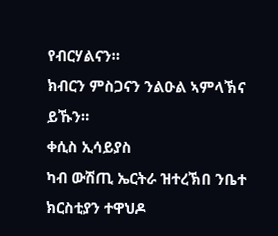የብርሃልናን።
ክብርን ምስጋናን ንልዑል ኣምላኽና ይኹን።
ቀሲስ ኢሳይያስ
ካብ ውሽጢ ኤርትራ ዝተረኽበ ንቤተ ክርስቲያን ተዋህዶ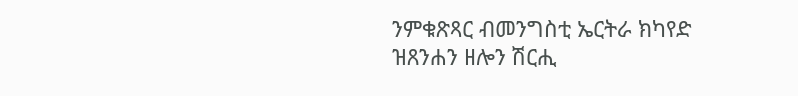ንምቁጽጻር ብመንግስቲ ኤርትራ ክካየድ ዝጸንሐን ዘሎን ሽርሒ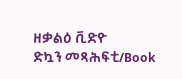ዘቃልዕ ቪድዮ
ድኳን መጻሕፍቲ/Book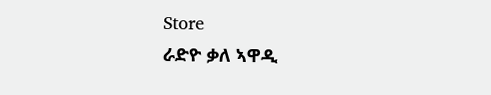Store
ራድዮ ቃለ ኣዋዲ